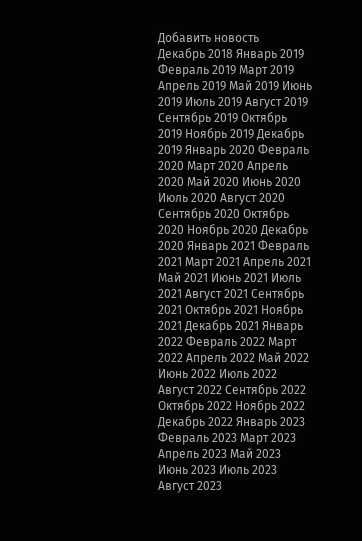Добавить новость
Декабрь 2018 Январь 2019 Февраль 2019 Март 2019 Апрель 2019 Май 2019 Июнь 2019 Июль 2019 Август 2019 Сентябрь 2019 Октябрь 2019 Ноябрь 2019 Декабрь 2019 Январь 2020 Февраль 2020 Март 2020 Апрель 2020 Май 2020 Июнь 2020 Июль 2020 Август 2020 Сентябрь 2020 Октябрь 2020 Ноябрь 2020 Декабрь 2020 Январь 2021 Февраль 2021 Март 2021 Апрель 2021 Май 2021 Июнь 2021 Июль 2021 Август 2021 Сентябрь 2021 Октябрь 2021 Ноябрь 2021 Декабрь 2021 Январь 2022 Февраль 2022 Март 2022 Апрель 2022 Май 2022 Июнь 2022 Июль 2022 Август 2022 Сентябрь 2022 Октябрь 2022 Ноябрь 2022 Декабрь 2022 Январь 2023 Февраль 2023 Март 2023 Апрель 2023 Май 2023 Июнь 2023 Июль 2023 Август 2023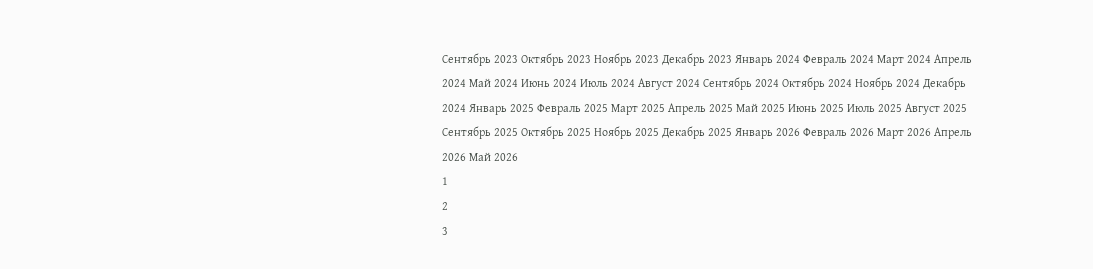Сентябрь 2023 Октябрь 2023 Ноябрь 2023 Декабрь 2023 Январь 2024 Февраль 2024 Март 2024 Апрель 2024 Май 2024 Июнь 2024 Июль 2024 Август 2024 Сентябрь 2024 Октябрь 2024 Ноябрь 2024 Декабрь 2024 Январь 2025 Февраль 2025 Март 2025 Апрель 2025 Май 2025 Июнь 2025 Июль 2025 Август 2025 Сентябрь 2025 Октябрь 2025 Ноябрь 2025 Декабрь 2025 Январь 2026 Февраль 2026 Март 2026 Апрель 2026 Май 2026
1
2
3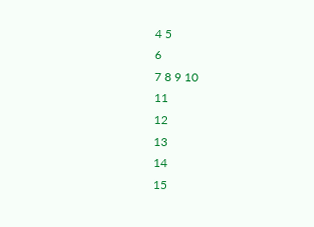4 5
6
7 8 9 10
11
12
13
14
15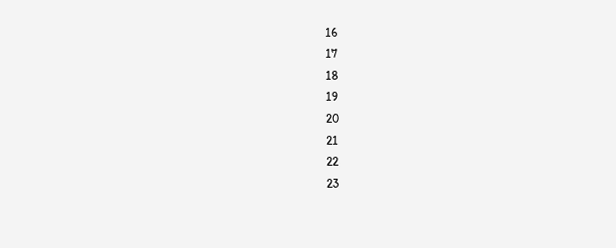16
17
18
19
20
21
22
23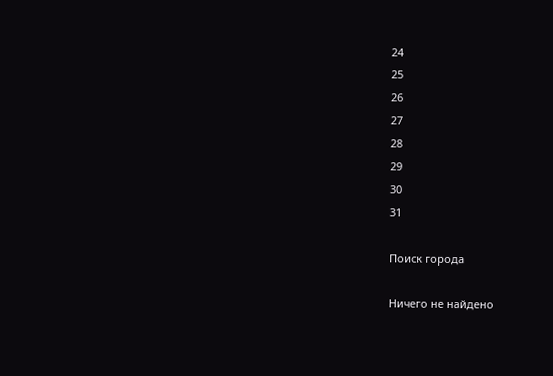24
25
26
27
28
29
30
31

Поиск города

Ничего не найдено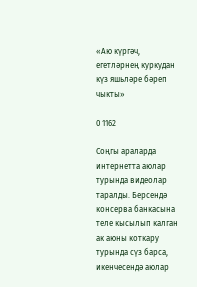«Аю күргәч, егетләрнең куркудан күз яшьләре бәреп чыкты»

0 1162

Соңгы араларда интернетта аюлар турында видеолар таралды. Берсендә консерва банкасына теле кысылып калган ак аюны коткару турында сүз барса, икенчесендә аюлар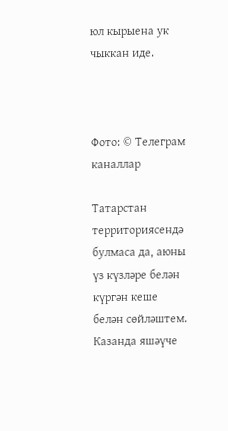юл кырыена ук чыккан иде.



Фото: © Телеграм каналлар

Татарстан территориясендә булмаса да, аюны үз күзләре белән күргән кеше белән сөйләштем. Казанда яшәүче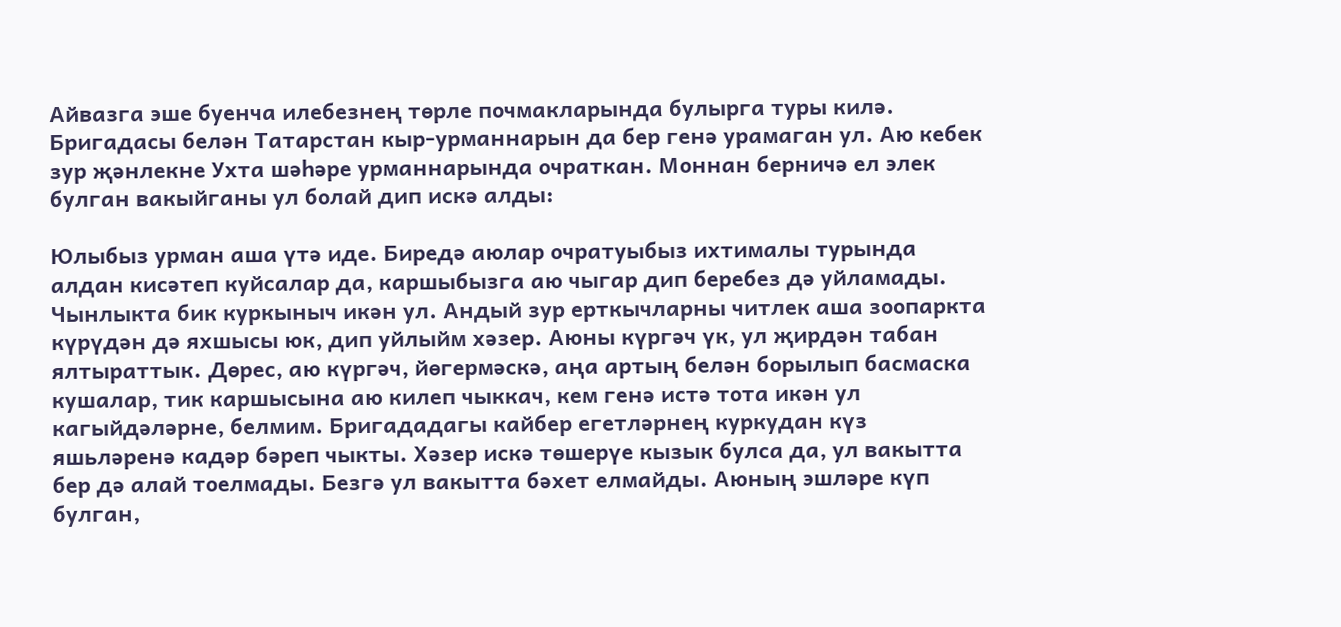Айвазга эше буенча илебезнең төрле почмакларында булырга туры килә. Бригадасы белән Татарстан кыр-урманнарын да бер генә урамаган ул. Аю кебек зур җәнлекне Ухта шәһәре урманнарында очраткан. Моннан берничә ел элек булган вакыйганы ул болай дип искә алды:

Юлыбыз урман аша үтә иде. Биредә аюлар очратуыбыз ихтималы турында алдан кисәтеп куйсалар да, каршыбызга аю чыгар дип беребез дә уйламады. Чынлыкта бик куркыныч икән ул. Андый зур ерткычларны читлек аша зоопаркта күрүдән дә яхшысы юк, дип уйлыйм хәзер. Аюны күргәч үк, ул җирдән табан ялтыраттык. Дөрес, аю күргәч, йөгермәскә, аңа артың белән борылып басмаска кушалар, тик каршысына аю килеп чыккач, кем генә истә тота икән ул кагыйдәләрне, белмим. Бригададагы кайбер егетләрнең куркудан күз яшьләренә кадәр бәреп чыкты. Хәзер искә төшерүе кызык булса да, ул вакытта бер дә алай тоелмады. Безгә ул вакытта бәхет елмайды. Аюның эшләре күп булган,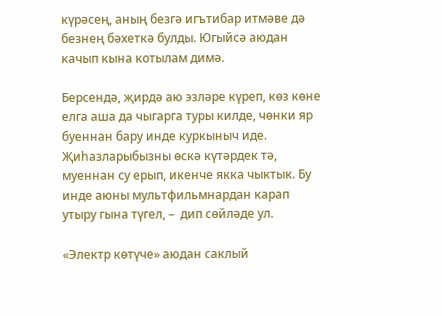күрәсең, аның безгә игътибар итмәве дә безнең бәхеткә булды. Югыйсә аюдан качып кына котылам димә.

Берсендә, җирдә аю эзләре күреп, көз көне елга аша да чыгарга туры килде, чөнки яр буеннан бару инде куркыныч иде. Җиһазларыбызны өскә күтәрдек тә, муеннан су ерып, икенче якка чыктык. Бу инде аюны мультфильмнардан карап утыру гына түгел, –  дип сөйләде ул.

«Электр көтүче» аюдан саклый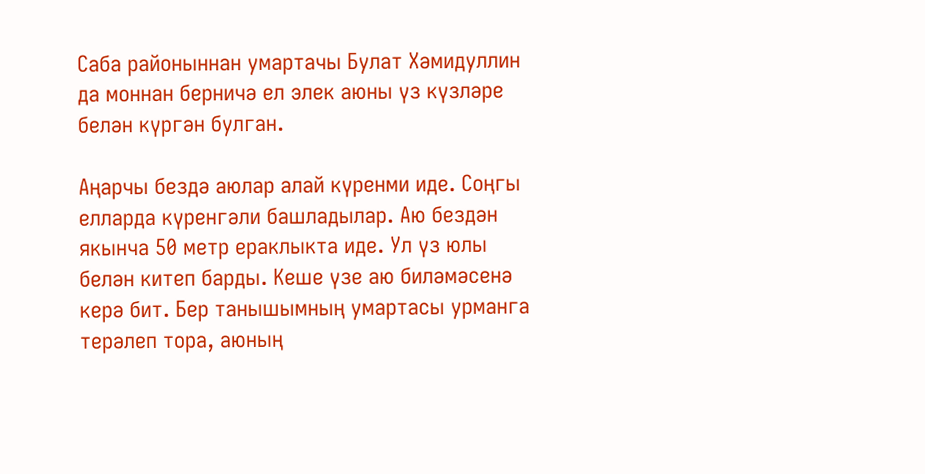Саба районыннан умартачы Булат Хәмидуллин да моннан берничә ел элек аюны үз күзләре белән күргән булган.

Аңарчы бездә аюлар алай күренми иде. Соңгы елларда күренгәли башладылар. Аю бездән якынча 50 метр ераклыкта иде. Ул үз юлы белән китеп барды. Кеше үзе аю биләмәсенә керә бит. Бер танышымның умартасы урманга терәлеп тора, аюның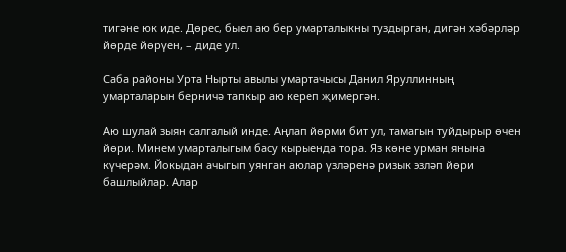тигәне юк иде. Дөрес, быел аю бер умарталыкны туздырган, дигән хәбәрләр йөрде йөрүен, – диде ул.

Саба районы Урта Нырты авылы умартачысы Данил Яруллинның умарталарын берничә тапкыр аю кереп җимергән.

Аю шулай зыян салгалый инде. Аңлап йөрми бит ул, тамагын туйдырыр өчен йөри. Минем умарталыгым басу кырыенда тора. Яз көне урман янына күчерәм. Йокыдан ачыгып уянган аюлар үзләренә ризык эзләп йөри башлыйлар. Алар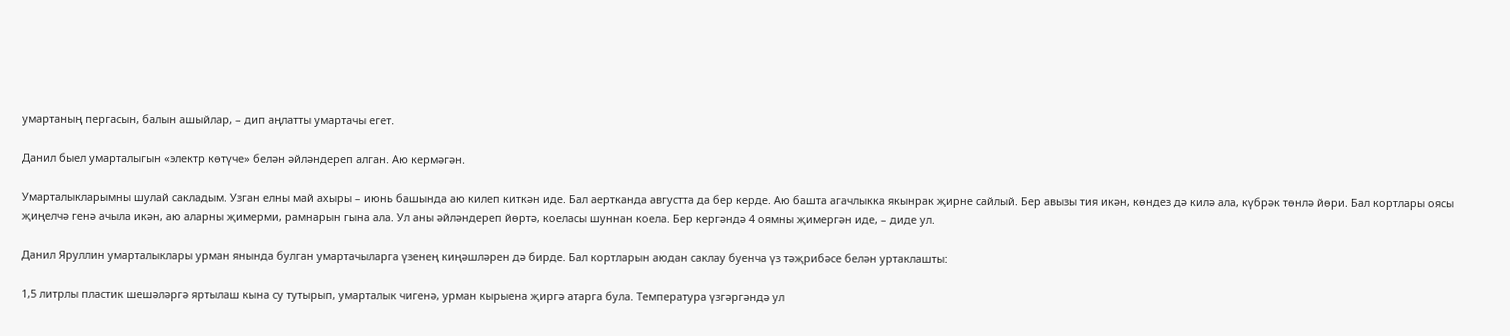умартаның пергасын, балын ашыйлар, – дип аңлатты умартачы егет.

Данил быел умарталыгын «электр көтүче» белән әйләндереп алган. Аю кермәгән.

Умарталыкларымны шулай сакладым. Узган елны май ахыры – июнь башында аю килеп киткән иде. Бал аертканда августта да бер керде. Аю башта агачлыкка якынрак җирне сайлый. Бер авызы тия икән, көндез дә килә ала, күбрәк төнлә йөри. Бал кортлары оясы җиңелчә генә ачыла икән, аю аларны җимерми, рамнарын гына ала. Ул аны әйләндереп йөртә, коеласы шуннан коела. Бер кергәндә 4 оямны җимергән иде, – диде ул.

Данил Яруллин умарталыклары урман янында булган умартачыларга үзенең киңәшләрен дә бирде. Бал кортларын аюдан саклау буенча үз тәҗрибәсе белән уртаклашты:

1,5 литрлы пластик шешәләргә яртылаш кына су тутырып, умарталык чигенә, урман кырыена җиргә атарга була. Температура үзгәргәндә ул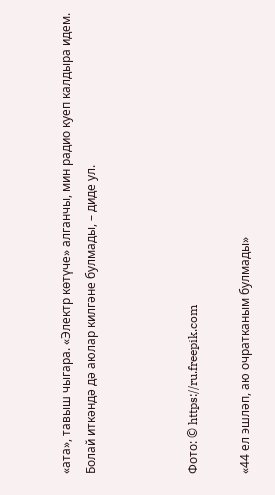«ата», тавыш чыгара. «Электр көтүче» алганчы, мин радио куеп калдыра идем. Болай иткәндә дә аюлар килгәне булмады, – диде ул.



Фото: © https://ru.freepik.com

«44 ел эшләп, аю очратканым булмады»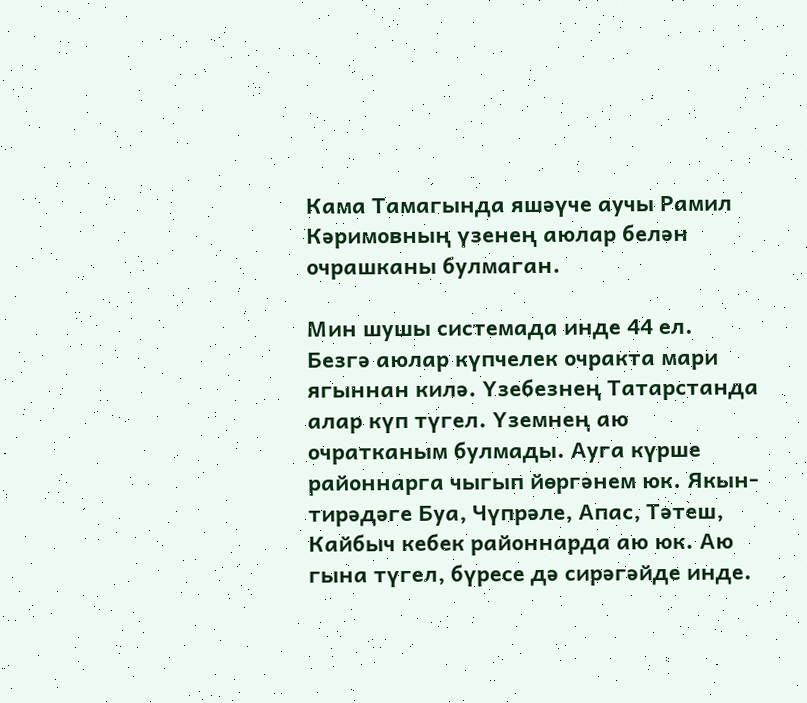Кама Тамагында яшәүче аучы Рамил Кәримовның үзенең аюлар белән очрашканы булмаган.

Мин шушы системада инде 44 ел. Безгә аюлар күпчелек очракта мари ягыннан килә. Үзебезнең Татарстанда алар күп түгел. Үземнең аю очратканым булмады. Ауга күрше районнарга чыгып йөргәнем юк. Якын-тирәдәге Буа, Чүпрәле, Апас, Тәтеш, Кайбыч кебек районнарда аю юк. Аю гына түгел, бүресе дә сирәгәйде инде.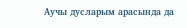Аучы дусларым арасында да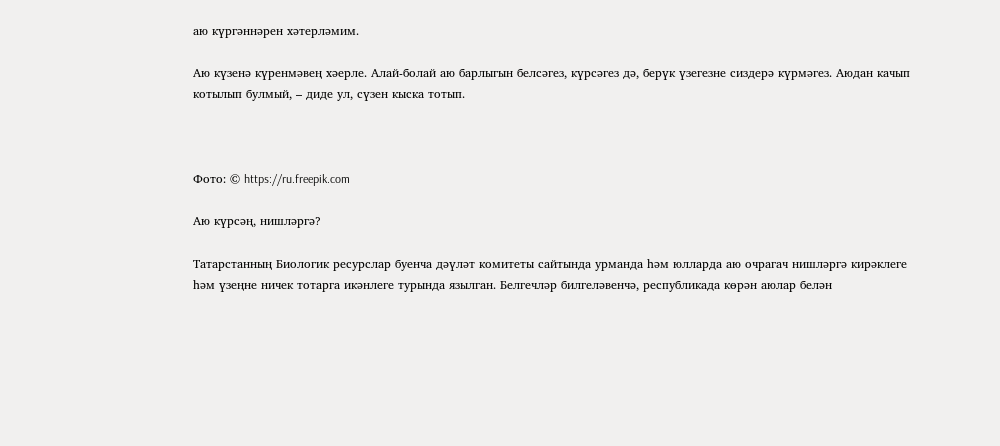аю күргәннәрен хәтерләмим.

Аю күзенә күренмәвең хәерле. Алай-болай аю барлыгын белсәгез, күрсәгез дә, берүк үзегезне сиздерә күрмәгез. Аюдан качып котылып булмый, – диде ул, сүзен кыска тотып.



Фото: © https://ru.freepik.com

Аю күрсәң, нишләргә?

Татарстанның Биологик ресурслар буенча дәүләт комитеты сайтында урманда һәм юлларда аю очрагач нишләргә кирәклеге һәм үзеңне ничек тотарга икәнлеге турында язылган. Белгечләр билгеләвенчә, республикада көрән аюлар белән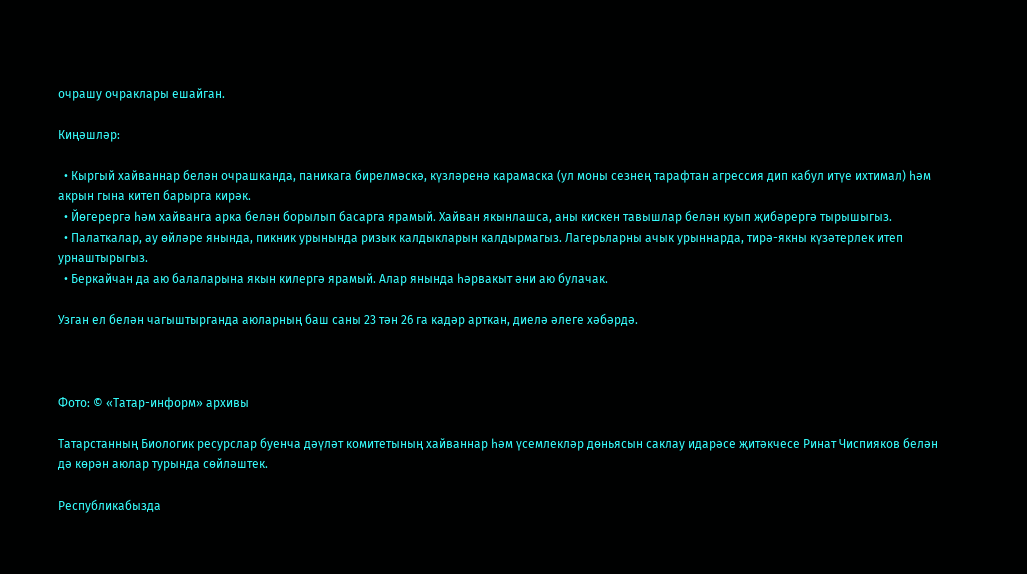очрашу очраклары ешайган.

Киңәшләр:

  • Кыргый хайваннар белән очрашканда, паникага бирелмәскә, күзләренә карамаска (ул моны сезнең тарафтан агрессия дип кабул итүе ихтимал) һәм акрын гына китеп барырга кирәк.
  • Йөгерергә һәм хайванга арка белән борылып басарга ярамый. Хайван якынлашса, аны кискен тавышлар белән куып җибәрергә тырышыгыз.
  • Палаткалар, ау өйләре янында, пикник урынында ризык калдыкларын калдырмагыз. Лагерьларны ачык урыннарда, тирә-якны күзәтерлек итеп урнаштырыгыз.
  • Беркайчан да аю балаларына якын килергә ярамый. Алар янында һәрвакыт әни аю булачак.

Узган ел белән чагыштырганда аюларның баш саны 23 тән 26 га кадәр арткан, диелә әлеге хәбәрдә.



Фото: © «Татар-информ» архивы

Татарстанның Биологик ресурслар буенча дәүләт комитетының хайваннар һәм үсемлекләр дөньясын саклау идарәсе җитәкчесе Ринат Чиспияков белән дә көрән аюлар турында сөйләштек.

Республикабызда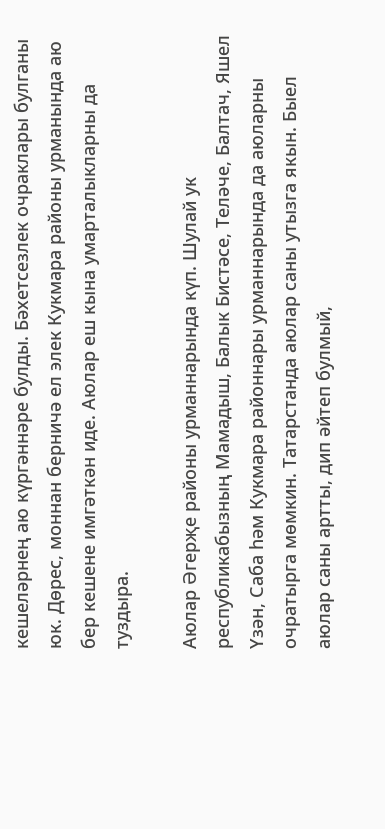кешеләрнең аю күргәннәре булды. Бәхетсезлек очраклары булганы юк. Дөрес, моннан берничә ел элек Кукмара районы урманында аю бер кешене имгәткән иде. Аюлар еш кына умарталыкларны да туздыра.

Аюлар Әгерҗе районы урманнарында күп. Шулай ук республикабызның Мамадыш, Балык Бистәсе, Теләче, Балтач, Яшел Үзән, Саба һәм Кукмара районнары урманнарында да аюларны очратырга мөмкин. Татарстанда аюлар саны утызга якын. Быел аюлар саны артты, дип әйтеп булмый,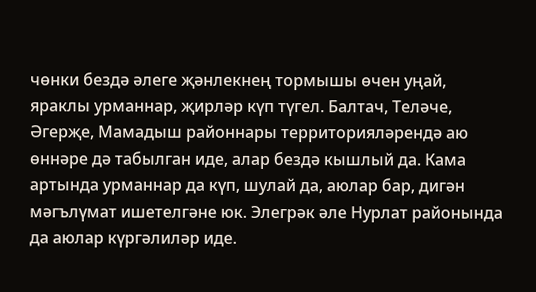чөнки бездә әлеге җәнлекнең тормышы өчен уңай, яраклы урманнар, җирләр күп түгел. Балтач, Теләче, Әгерҗе, Мамадыш районнары территорияләрендә аю өннәре дә табылган иде, алар бездә кышлый да. Кама артында урманнар да күп, шулай да, аюлар бар, дигән мәгълүмат ишетелгәне юк. Элегрәк әле Нурлат районында да аюлар күргәлиләр иде.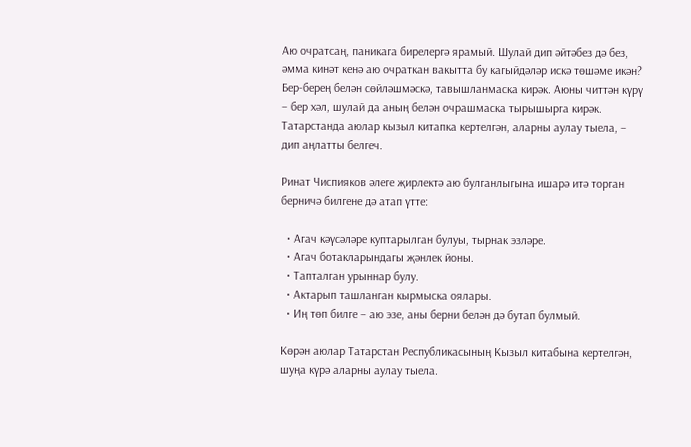Аю очратсаң, паникага бирелергә ярамый. Шулай дип әйтәбез дә без, әмма кинәт кенә аю очраткан вакытта бу кагыйдәләр искә төшәме икән? Бер-берең белән сөйләшмәскә, тавышланмаска кирәк. Аюны читтән күрү – бер хәл, шулай да аның белән очрашмаска тырышырга кирәк. Татарстанда аюлар кызыл китапка кертелгән, аларны аулау тыела, – дип аңлатты белгеч.

Ринат Чиспияков әлеге җирлектә аю булганлыгына ишарә итә торган берничә билгене дә атап үтте:

  • Агач кәүсәләре куптарылган булуы, тырнак эзләре.
  • Агач ботакларындагы җәнлек йоны.
  • Тапталган урыннар булу.
  • Актарып ташланган кырмыска оялары.
  • Иң төп билге – аю эзе, аны берни белән дә бутап булмый.

Көрән аюлар Татарстан Республикасының Кызыл китабына кертелгән, шуңа күрә аларны аулау тыела.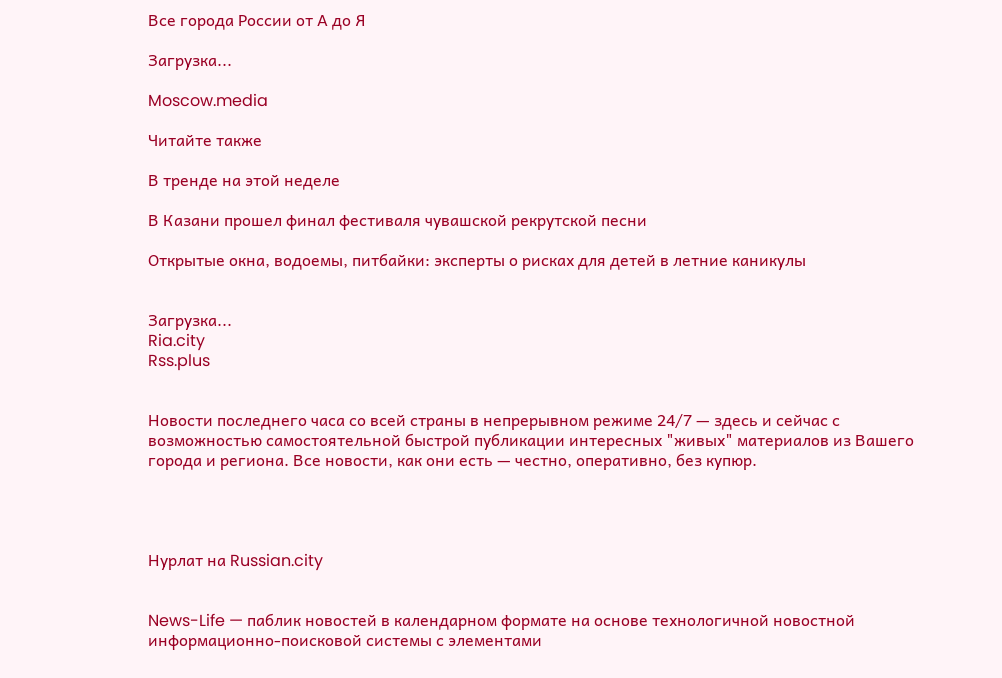Все города России от А до Я

Загрузка...

Moscow.media

Читайте также

В тренде на этой неделе

В Казани прошел финал фестиваля чувашской рекрутской песни

Открытые окна, водоемы, питбайки: эксперты о рисках для детей в летние каникулы


Загрузка...
Ria.city
Rss.plus


Новости последнего часа со всей страны в непрерывном режиме 24/7 — здесь и сейчас с возможностью самостоятельной быстрой публикации интересных "живых" материалов из Вашего города и региона. Все новости, как они есть — честно, оперативно, без купюр.




Нурлат на Russian.city


News-Life — паблик новостей в календарном формате на основе технологичной новостной информационно-поисковой системы с элементами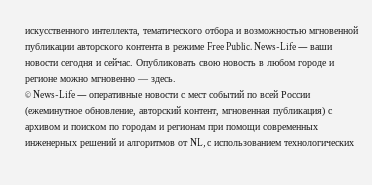искусственного интеллекта, тематического отбора и возможностью мгновенной публикации авторского контента в режиме Free Public. News-Life — ваши новости сегодня и сейчас. Опубликовать свою новость в любом городе и регионе можно мгновенно — здесь.
© News-Life — оперативные новости с мест событий по всей России (ежеминутное обновление, авторский контент, мгновенная публикация) с архивом и поиском по городам и регионам при помощи современных инженерных решений и алгоритмов от NL, с использованием технологических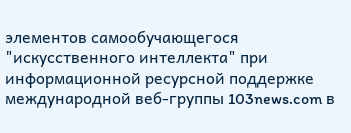элементов самообучающегося "искусственного интеллекта" при информационной ресурсной поддержке международной веб-группы 103news.com в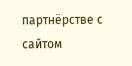партнёрстве с сайтом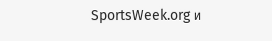SportsWeek.org и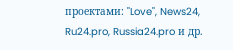проектами: "Love", News24, Ru24.pro, Russia24.pro и др.